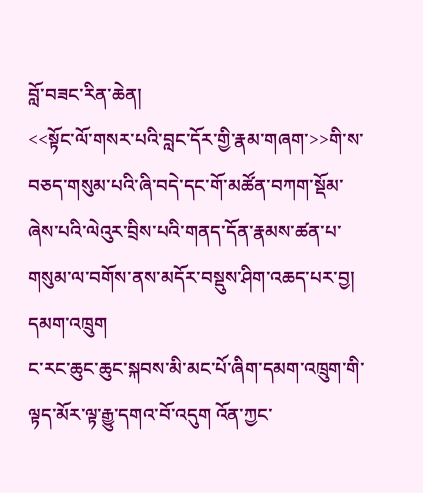བློ་བཟང་རིན་ཆེན།
<<སྟོང་ལོ་གསར་པའི་བླང་དོར་གྱི་རྣམ་གཞག་>>གི་ས་བཅད་གསུམ་པའི་ཞི་བདེ་དང་གོ་མཚོན་བཀག་སྡོམ་ཞེས་པའི་ལེའུར་བྲིས་པའི་གནད་དོན་རྣམས་ཚན་པ་གསུམ་ལ་བགོས་ནས་མདོར་བསྡུས་ཤིག་འཆད་པར་བྱ།
དམག་འཁྲུག
ང་རང་ཆུང་ཆུང་སྐབས་མི་མང་པོ་ཞིག་དམག་འཁྲུག་གི་ལྟད་མོར་ལྟ་རྒྱུ་དགའ་བོ་འདུག འོན་ཀྱང་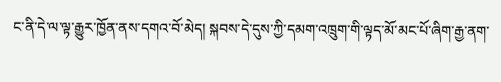ང་ནི་དེ་ལ་ལྟ་རྒྱུར་ཁྱོན་ནས་དགའ་བོ་མེད། སྐབས་དེ་དུས་ཀྱི་དམག་འཁྲུག་གི་ལྟད་མོ་མང་པོ་ཞིག་རྒྱ་ནག་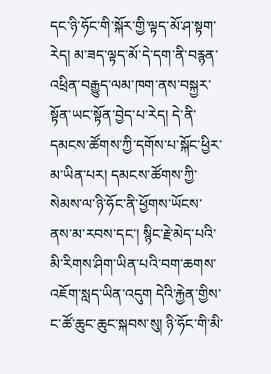དང་ཉི་ཧོང་གི་སྐོར་གྱི་ལྟད་མོ་ཤ་སྟག་རེད། མ་ཟད་ལྟད་མོ་དེ་དག་ནི་བརྙན་འཕྲིན་བརྒྱུད་ལམ་ཁག་ནས་བསྐྱར་སྟོན་ཡང་སྟོན་བྱེད་པ་རེད། དེ་ནི་དམངས་ཚོགས་ཀྱི་དགོས་པ་སྐོང་ཕྱིར་མ་ཡིན་པར། དམངས་ཚོགས་ཀྱི་སེམས་ལ་ཉི་ཧོང་ནི་ཕྱོགས་ཡོངས་ནས་མ་རབས་དང་། སྙིང་རྗེ་མེད་པའི་མི་རིགས་ཤིག་ཡིན་པའི་བག་ཆགས་འཇོག་སླད་ཡིན་འདུག དེའི་རྐྱེན་གྱིས་ང་ཚོ་ཆུང་ཆུང་སྐབས་སུ། ཉི་ཧོང་གི་མི་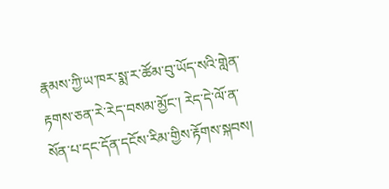རྣམས་ཀྱི་ཡ་ཁར་སྨ་ར་ཚོམ་བུ་ཡོད་སའི་གླེན་རྟགས་ཅན་རེ་རེད་བསམ་མྱོང་། རེད་དེ་ལོ་ན་སོན་པ་དང་དོན་དངོས་རིམ་གྱིས་རྟོགས་སྐབས།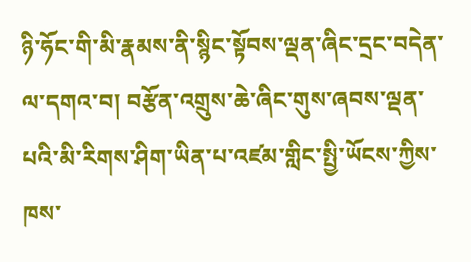ཉི་ཧོང་གི་མི་རྣམས་ནི་སྙིང་སྟོབས་ལྡན་ཞིང་དྲང་བདེན་ལ་དགའ་བ། བརྩོན་འགྲུས་ཆེ་ཞིང་གུས་ཞབས་ལྡན་པའི་མི་རིགས་ཤིག་ཡིན་པ་འཛམ་གླིང་སྤྱི་ཡོངས་ཀྱིས་ཁས་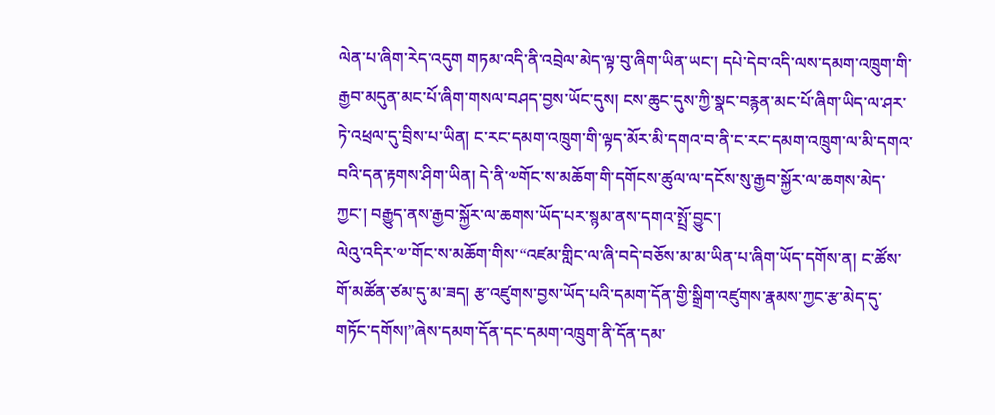ལེན་པ་ཞིག་རེད་འདུག གཏམ་འདི་ནི་འབྲེལ་མེད་ལྟ་བུ་ཞིག་ཡིན་ཡང་། དཔེ་དེབ་འདི་ལས་དམག་འཁྲུག་གི་རྒྱབ་མདུན་མང་པོ་ཞིག་གསལ་བཤད་བྱས་ཡོང་དུས། ངས་ཆུང་དུས་ཀྱི་སྣང་བརྙན་མང་པོ་ཞིག་ཡིད་ལ་ཤར་ཏེ་འཕྲལ་དུ་བྲིས་པ་ཡིན། ང་རང་དམག་འཁྲུག་གི་ལྟད་མོར་མི་དགའ་བ་ནི་ང་རང་དམག་འཁྲུག་ལ་མི་དགའ་བའི་དན་རྟགས་ཤིག་ཡིན། དེ་ནི་༧གོང་ས་མཆོག་གི་དགོངས་ཚུལ་ལ་དངོས་སུ་རྒྱབ་སྐྱོར་ལ་ཆགས་མེད་ཀྱང་། བརྒྱུད་ནས་རྒྱབ་སྐྱོར་ལ་ཆགས་ཡོད་པར་སྙམ་ནས་དགའ་སྤྲོ་བྱུང་།
ལེའུ་འདིར་༧་གོང་ས་མཆོག་གིས་“འཛམ་གླིང་ལ་ཞི་བདེ་བཅོས་མ་མ་ཡིན་པ་ཞིག་ཡོད་དགོས་ན། ང་ཚོས་གོ་མཚོན་ཙམ་དུ་མ་ཟད། རྩ་འཛུགས་བྱས་ཡོད་པའི་དམག་དོན་གྱི་སྒྲིག་འཛུགས་རྣམས་ཀྱང་རྩ་མེད་དུ་གཏོང་དགོས།”ཞེས་དམག་དོན་དང་དམག་འཁྲུག་ནི་དོན་དམ་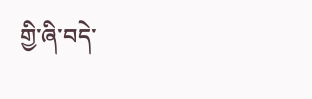གྱི་ཞི་བདེ་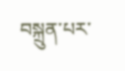བསྐྲུན་པར་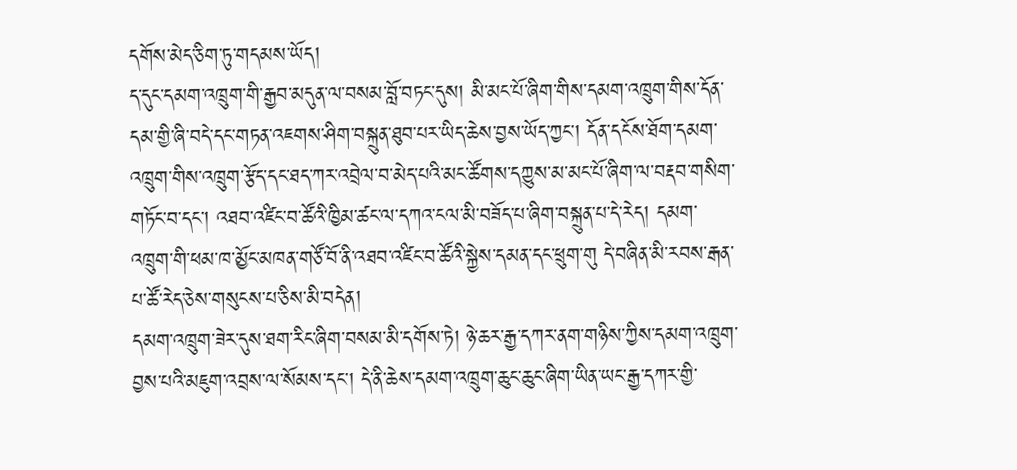དགོས་མེད་ཅིག་ཏུ་གདམས་ཡོད།
ད་དུང་དམག་འཁྲུག་གི་རྒྱབ་མདུན་ལ་བསམ་བློ་བཏང་དུས། མི་མང་པོ་ཞིག་གིས་དམག་འཁྲུག་གིས་དོན་དམ་གྱི་ཞི་བདེ་དང་གཏན་འཇགས་ཤིག་བསྐྲུན་ཐུབ་པར་ཡིད་ཆེས་བྱས་ཡོད་ཀྱང་། དོན་དངོས་ཐོག་དམག་འཁྲུག་གིས་འཁྲུག་རྩོད་དང་ཐད་ཀར་འབྲེལ་བ་མེད་པའི་མང་ཚོགས་དཀྱུས་མ་མང་པོ་ཞིག་ལ་བརྡབ་གསིག་གཏོང་བ་དང་། འཐབ་འཛིང་བ་ཚོའི་ཁྱིམ་ཚང་ལ་དཀའ་ངལ་མི་བཟོད་པ་ཞིག་བསྐྲུན་པ་དེ་རེད། དམག་འཁྲུག་གི་ཕམ་ཁ་མྱོང་མཁན་གཙོ་བོ་ནི་འཐབ་འཛིང་བ་ཚོའི་སྐྱེས་དམན་དང་ཕྲུག་གུ དེ་བཞིན་མི་རབས་རྒན་པ་ཚོ་རེད་ཅེས་གསུངས་པ་ཅིས་མི་བདེན།
དམག་འཁྲུག་ཟེར་དུས་ཐག་རིང་ཞིག་བསམ་མི་དགོས་ཏེ། ཉེ་ཆར་རྒྱ་དཀར་ནག་གཉིས་ཀྱིས་དམག་འཁྲུག་བྱས་པའི་མཇུག་འབྲས་ལ་སོམས་དང་། དེ་ནི་ཆེས་དམག་འཁྲུག་ཆུང་ཆུང་ཞིག་ཡིན་ཡང་རྒྱ་དཀར་གྱི་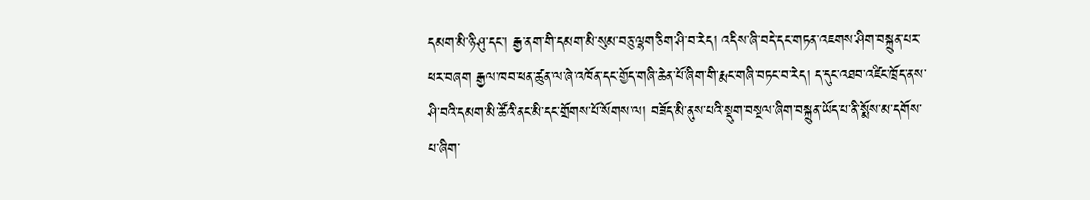དམག་མི་ཉི་ཤུ་དང་། རྒྱ་ནག་གི་དམག་མི་སུམ་བཅུ་ལྷག་ཅིག་ཤི་བ་རེད། འདིས་ཞི་བདེ་དང་གཏན་འཇགས་ཤིག་བསྐྲུན་པར་ཕར་བཞག རྒྱལ་ཁབ་ཕན་ཚུན་ལ་ཞེ་འཁོན་དང་གྱོད་གཞི་ཆེན་པོ་ཞིག་གི་རྨང་གཞི་བཏང་བ་རེད། ད་དུང་འཐབ་འཛིང་ཁྲོད་ནས་ཤི་བའི་དམག་མི་ཚོའི་ནང་མི་དང་གྲོགས་པོ་སོགས་ལ། བཟོད་མི་ནུས་པའི་སྡུག་བསྔལ་ཞིག་བསྐྲུན་ཡོད་པ་ནི་སྨོས་མ་དགོས་པ་ཞིག་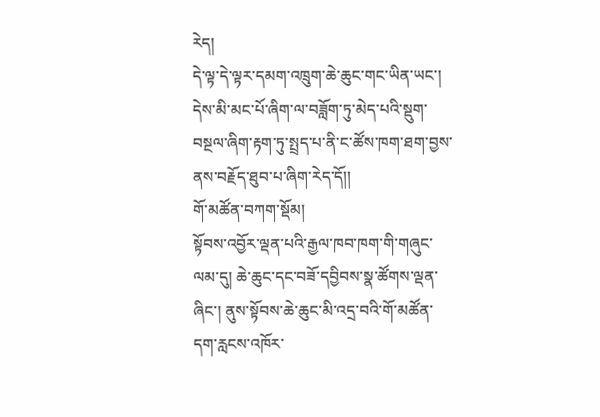རེད།
དེ་ལྟ་དེ་ལྟར་དམག་འཁྲུག་ཆེ་ཆུང་གང་ཡིན་ཡང་། དེས་མི་མང་པོ་ཞིག་ལ་བཟློག་ཏུ་མེད་པའི་སྡུག་བསྔལ་ཞིག་རྟག་ཏུ་སྤྲད་པ་ནི་ང་ཚོས་ཁག་ཐག་བྱས་ནས་བརྗོད་ཐུབ་པ་ཞིག་རེད་དོ།།
གོ་མཚོན་བཀག་སྡོམ།
སྟོབས་འབྱོར་ལྡན་པའི་རྒྱལ་ཁབ་ཁག་གི་གཞུང་ལམ་དུ། ཆེ་ཆུང་དང་བཟོ་དབྱིབས་སྣ་ཚོགས་ལྡན་ཞིང་། ནུས་སྟོབས་ཆེ་ཆུང་མི་འདྲ་བའི་གོ་མཚོན་དག་རླངས་འཁོར་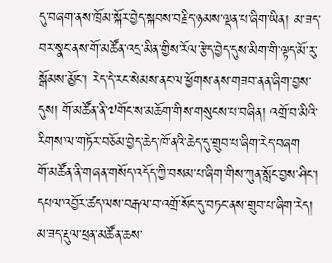དུ་བཞག་ནས་ཁྲོམ་སྐོར་བྱེད་སྐབས་བརྗིད་ཉམས་ལྡན་པ་ཞིག་ཡིན། མ་ཟད་བར་སྣང་ནས་གོ་མཚོན་འདྲ་མིན་གྱིས་རོལ་རྩེད་བྱེད་དུས་མིག་གི་ལྟད་མོ་རུ་སྒོམས་མྱོང་། རེད་དེ་རང་སེམས་ནང་ལ་ཕྱོགས་ནས་གཟབ་ནན་ཞིག་བྱས་དུས། གོ་མཚོན་ནི་༧གོང་ས་མཆོག་གིས་གསུངས་པ་བཞིན། འགྲོ་བ་མིའི་རིགས་ལ་གཏོར་བཅོམ་བྱེད་ཆེད་ཁོ་ནའི་ཆེད་དུ་གྲུབ་པ་ཞིག་རེད་བཞག
གོ་མཚོན་ནི་གཞན་གསོད་འདོད་ཀྱི་བསམ་པ་ཞིག་གིས་ཀུན་སློང་བྱས་ཤིང་། དཔལ་འབྱོར་ཚད་ལས་བརྒལ་བ་འགྲོ་སོང་དུ་བཏང་ནས་གྲུབ་པ་ཞིག་རེད། མ་ཟད་རྡུལ་ཕྲན་མཚོན་ཆས་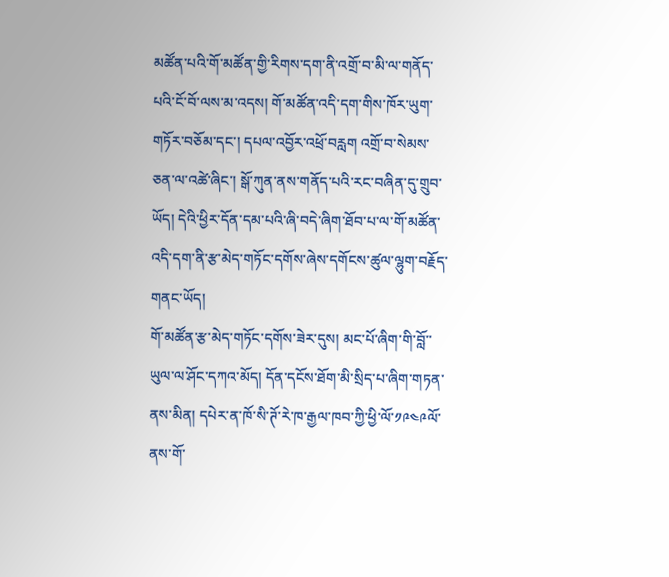མཚོན་པའི་གོ་མཚོན་གྱི་རིགས་དག་ནི་འགྲོ་བ་མི་ལ་གནོད་པའི་ངོ་བོ་ལས་མ་འདས། གོ་མཚོན་འདི་དག་གིས་ཁོར་ཡུག་གཏོར་བཅོམ་དང་། དཔལ་འབྱོར་འཕྲོ་བརླག འགྲོ་བ་སེམས་ཅན་ལ་འཚེ་ཞིང་། སྒོ་ཀུན་ནས་གནོད་པའི་རང་བཞིན་དུ་གྲུབ་ཡོད། དེའི་ཕྱིར་དོན་དམ་པའི་ཞི་བདེ་ཞིག་ཐོབ་པ་ལ་གོ་མཚོན་འདི་དག་ནི་རྩ་མེད་གཏོང་དགོས་ཞེས་དགོངས་ཚུལ་ལྷུག་བརྗོད་གནང་ཡོད།
གོ་མཚོན་རྩ་མེད་གཏོང་དགོས་ཟེར་དུས། མང་པོ་ཞིག་གི་བློ་་ཡུལ་ལ་ཤོང་དཀའ་མོད། དོན་དངོས་ཐོག་མི་སྲིད་པ་ཞིག་གཏན་ནས་མིན། དཔེར་ན་ཁོ་སི་ཊོ་རེ་ཁ་རྒྱལ་ཁབ་ཀྱི་ཕྱི་ལོ་༡༩༤༩ལོ་ནས་གོ་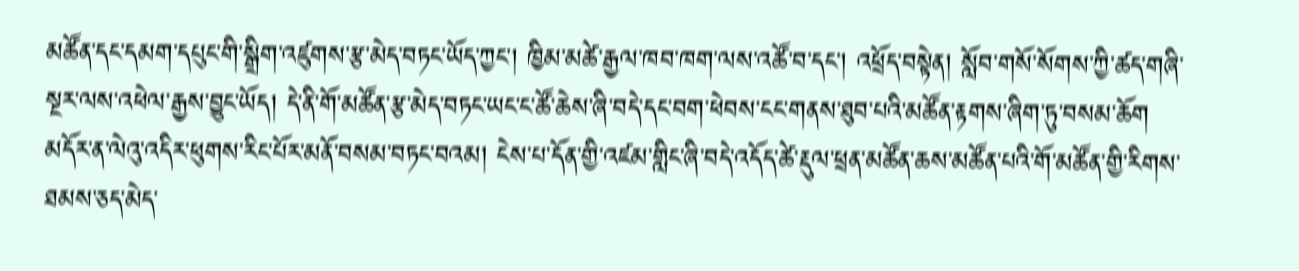མཚོན་དང་དམག་དཔུང་གི་སྒྲིག་འཛུགས་རྩ་མེད་བཏང་ཡོད་ཀྱང་། ཁྱིམ་མཚེ་རྒྱལ་ཁབ་ཁག་ལས་འཚོ་བ་དང་། འཕྲོད་བསྟེན། སློབ་གསོ་སོགས་ཀྱི་ཚད་གཞི་སྔར་ལས་འཕེལ་རྒྱས་བྱུང་ཡོད། དེ་ནི་གོ་མཚོན་རྩ་མེད་བཏང་ཡང་ང་ཚོ་ཆེས་ཞི་བདེ་དང་བག་ཕེབས་ངང་གནས་ཐུབ་པའི་མཚོན་རྟགས་ཞིག་ཏུ་བསམ་ཆོག མདོར་ན་ལེའུ་འདིར་ཕུགས་རིང་པོར་མནོ་བསམ་བཏང་བའམ། ངེས་པ་དོན་གྱི་འཛམ་གླིང་ཞི་བདེ་འདོད་ཚེ་རྡུལ་ཕྲན་མཚོན་ཆས་མཚོན་པའི་གོ་མཚོན་གྱི་རིགས་ཐམས་ཅད་མེད་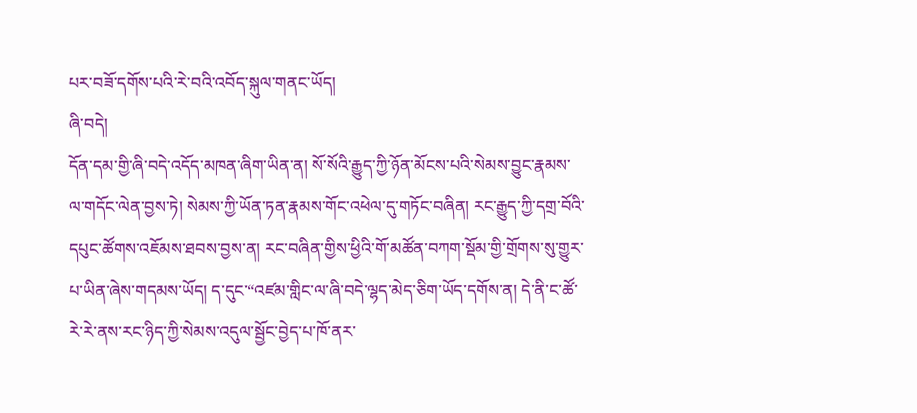པར་བཟོ་དགོས་པའི་རེ་བའི་འབོད་སྐུལ་གནང་ཡོད།
ཞི་བདེ།
དོན་དམ་གྱི་ཞི་བདེ་འདོད་མཁན་ཞིག་ཡིན་ན། སོ་སོའི་རྒྱུད་ཀྱི་ཉོན་མོངས་པའི་སེམས་བྱུང་རྣམས་ལ་གདོང་ལེན་བྱས་ཏེ། སེམས་ཀྱི་ཡོན་ཏན་རྣམས་གོང་འཕེལ་དུ་གཏོང་བཞིན། རང་རྒྱུད་ཀྱི་དགྲ་བོའི་དཔུང་ཚོགས་འཇོམས་ཐབས་བྱས་ན། རང་བཞིན་གྱིས་ཕྱིའི་གོ་མཚོན་བཀག་སྡོམ་གྱི་གྲོགས་སུ་གྱུར་པ་ཡིན་ཞེས་གདམས་ཡོད། ད་དུང་“འཛམ་གླིང་ལ་ཞི་བདེ་ལྷད་མེད་ཅིག་ཡོད་དགོས་ན། དེ་ནི་ང་ཚོ་རེ་རེ་ནས་རང་ཉིད་ཀྱི་སེམས་འདུལ་སྦྱོང་བྱེད་པ་ཁོ་ནར་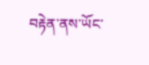བརྟེན་ནས་ཡོང་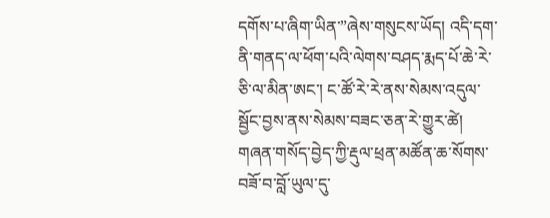དགོས་པ་ཞིག་ཡིན་”ཞེས་གསུངས་ཡོད། འདི་དག་ནི་གནད་ལ་ཕོག་པའི་ལེགས་བཤད་རྨད་པོ་ཆེ་རེ་ཅི་ལ་མིན་ཨང་། ང་ཚོ་རེ་རེ་ནས་སེམས་འདུལ་སྦྱོང་བྱས་ནས་སེམས་བཟང་ཅན་རེ་གྱུར་ཚེ། གཞན་གསོད་བྱེད་ཀྱི་རྡུལ་ཕྲན་མཚོན་ཆ་སོགས་བཟོ་བ་བློ་ཡུལ་དུ་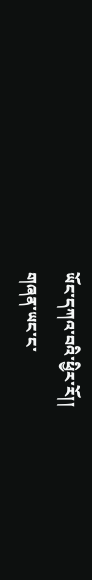ཡོང་དཀའ་བའི་ཕྱིར་རོ།།
གཞན་ཡང་ང་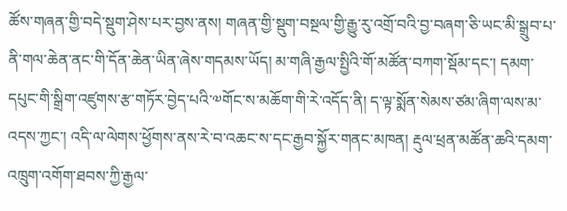ཚོས་གཞན་གྱི་བདེ་སྡུག་ཤེས་པར་བྱས་ནས། གཞན་གྱི་སྡུག་བསྔལ་གྱི་རྒྱུ་རུ་འགྲོ་བའི་བྱ་བཞག་ཅི་ཡང་མི་སྒྲུབ་པ་ནི་གལ་ཆེན་ནང་གི་དོན་ཆེན་ཡིན་ཞེས་གདམས་ཡོད། མ་གཞི་རྒྱལ་སྤྱིའི་གོ་མཚོན་བཀག་སྡོམ་དང་། དམག་དཔུང་གི་སྒྲིག་འཛུགས་རྩ་གཏོར་བྱེད་པའི་༧གོང་ས་མཆོག་གི་རེ་འདོད་ནི། ད་ལྟ་སྨོན་སེམས་ཙམ་ཞིག་ལས་མ་འདས་ཀྱང་། འདི་ལ་ལེགས་ཕྱོགས་ནས་རེ་བ་འཆང་ས་དང་རྒྱབ་སྐྱོར་གནང་མཁན། རྡུལ་ཕྲན་མཚོན་ཆའི་དམག་འཁྲུག་འགོག་ཐབས་ཀྱི་རྒྱལ་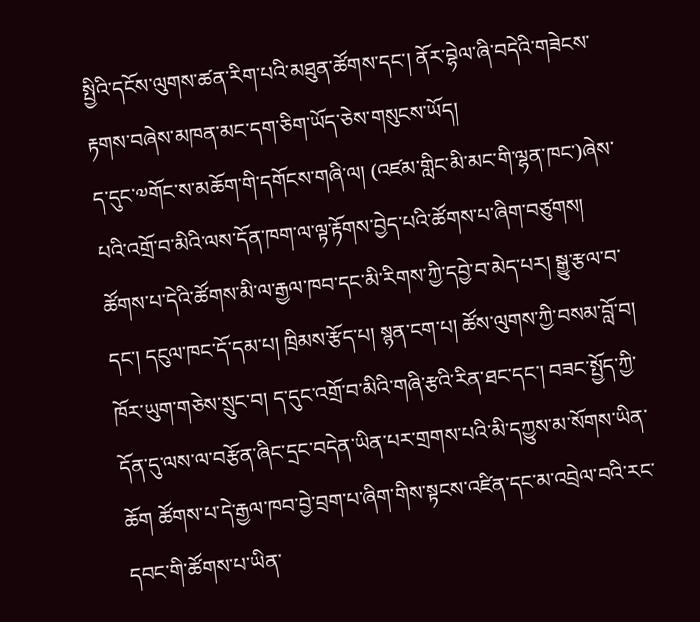སྤྱིའི་དངོས་ལུགས་ཚན་རིག་པའི་མཐུན་ཚོགས་དང་། ནོར་བྷེལ་ཞི་བདེའི་གཟེངས་རྟགས་བཞེས་མཁན་མང་དག་ཅིག་ཡོད་ཅེས་གསུངས་ཡོད།
ད་དུང་༧གོང་ས་མཆོག་གི་དགོངས་གཞི་ལ། (འཛམ་གླིང་མི་མང་གི་ལྷན་ཁང་)ཞེས་པའི་འགྲོ་བ་མིའི་ལས་དོན་ཁག་ལ་ལྟ་རྟོགས་བྱེད་པའི་ཚོགས་པ་ཞིག་བཙུགས། ཚོགས་པ་དེའི་ཚོགས་མི་ལ་རྒྱལ་ཁབ་དང་མི་རིགས་ཀྱི་དབྱེ་བ་མེད་པར། སྒྱུ་རྩལ་བ་དང་། དངུལ་ཁང་དོ་དམ་པ། ཁྲིམས་རྩོད་པ། སྙན་ངག་པ། ཚོས་ལུགས་ཀྱི་བསམ་བློ་བ། ཁོར་ཡུག་གཅེས་སྲུང་བ། ད་དུང་འགྲོ་བ་མིའི་གཞི་རྩའི་རིན་ཐང་དང་། བཟང་སྤྱོད་ཀྱི་དོན་དུ་ལས་ལ་བརྩོན་ཞིང་དྲང་བདེན་ཡིན་པར་གྲགས་པའི་མི་དཀྱུས་མ་སོགས་ཡིན་ཆོག ཚོགས་པ་དེ་རྒྱལ་ཁབ་བྱེ་བྲག་པ་ཞིག་གིས་སྟངས་འཛིན་དང་མ་འབྲེལ་བའི་རང་དབང་གི་ཚོགས་པ་ཡིན་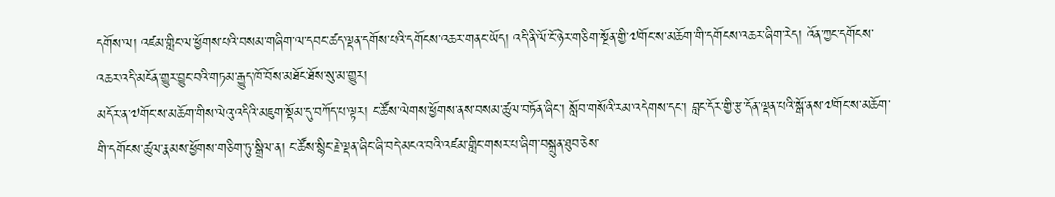དགོས་ལ། འཛམ་གླིང་ལ་ཕྱོགས་པའི་བསམ་གཞིག་ལ་དབང་ཚད་ལྡན་དགོས་པའི་དགོངས་འཆར་གནང་ཡོད། འདི་ནི་ལོ་ངོ་ཉེར་གཅིག་སྔོན་གྱི་༧གོང་ས་མཆོག་གི་དགོངས་འཆར་ཞིག་རེད། འོན་ཀྱང་དགོངས་འཆར་འདི་མངོན་གྱུར་བྱུང་བའི་གཏམ་རྒྱུད་ཁོ་བོས་མཐོང་ཐོས་སུ་མ་གྱུར།
མདོར་ན་༧གོང་ས་མཆོག་གིས་ལེའུ་འདིའི་མཇུག་སྡོམ་དུ་བཀོད་པ་ལྟར། ང་ཚོས་ལེགས་ཕྱོགས་ནས་བསམ་ཚུལ་བཏོན་ཞིང་། སློབ་གསོའི་རམ་འདེགས་དང་། བླང་དོར་གྱི་རྩ་དོན་ལྡན་པའི་སྒོ་ནས་༧གོང་ས་མཆོག་གི་དགོངས་ཚུལ་རྣམས་ཕྱོགས་གཅིག་ཏུ་སྒྲིལ་ན། ང་ཚོས་སྙིང་རྗེ་ལྡན་ཞིང་ཞི་བདེ་མངའ་བའི་འཛམ་གླིང་གསར་པ་ཞིག་བསྐྲུན་ཐུབ་ཅེས་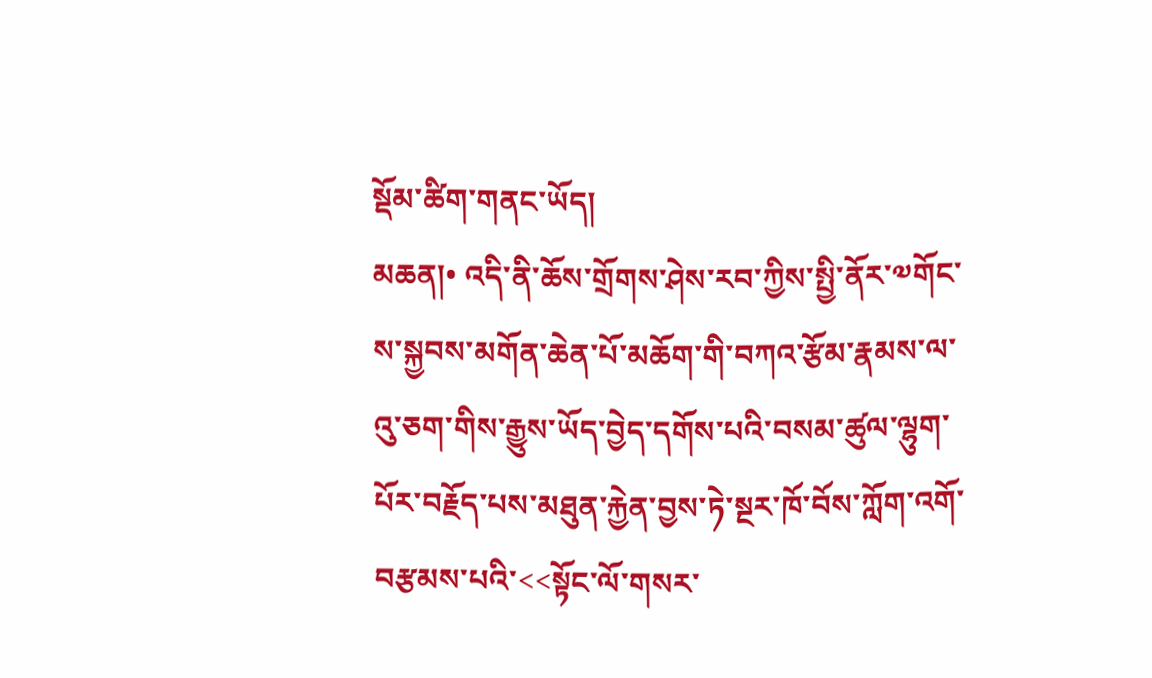སྡོམ་ཚིག་གནང་ཡོད།
མཆན།• འདི་ནི་ཆོས་གྲོགས་ཤེས་རབ་ཀྱིས་སྤྱི་ནོར་༧གོང་ས་སྐྱབས་མགོན་ཆེན་པོ་མཆོག་གི་བཀའ་རྩོམ་རྣམས་ལ་འུ་ཅག་གིས་རྒྱུས་ཡོད་བྱེད་དགོས་པའི་བསམ་ཚུལ་ལྷུག་པོར་བརྗོད་པས་མཐུན་རྐྱེན་བྱས་ཏེ་སྔར་ཁོ་བོས་ཀློག་འགོ་བརྩམས་པའི་<<སྟོང་ལོ་གསར་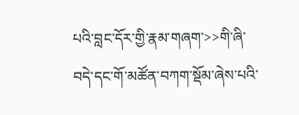པའི་བླང་དོར་གྱི་རྣམ་གཞག་>>གི་ཞི་བདེ་དང་གོ་མཚོན་བཀག་སྡོམ་ཞེས་པའི་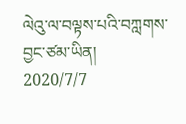ལེའུ་ལ་བལྟས་པའི་བཀླགས་བྱང་ཙམ་ཡིན།
2020/7/7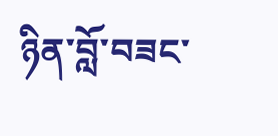ཉིན་བློ་བཟང་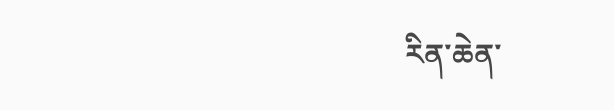རིན་ཆེན་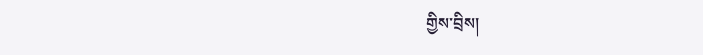གྱིས་བྲིས།